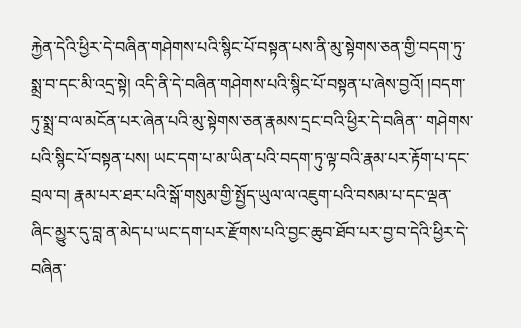རྐྱེན་དེའི་ཕྱིར་དེ་བཞིན་གཤེགས་པའི་སྙིང་པོ་བསྟན་པས་ནི་མུ་སྟེགས་ཅན་གྱི་བདག་ཏུ་སྨྲ་བ་དང་མི་འདྲ་སྟེ། འདི་ནི་དེ་བཞིན་གཤེགས་པའི་སྙིང་པོ་བསྟན་པ་ཞེས་བྱའོ། །བདག་ཏུ་སྨྲ་བ་ལ་མངོན་པར་ཞེན་པའི་མུ་སྟེགས་ཅན་རྣམས་དྲང་བའི་ཕྱིར་དེ་བཞིན་་ གཤེགས་པའི་སྙིང་པོ་བསྟན་པས། ཡང་དག་པ་མ་ཡིན་པའི་བདག་ཏུ་ལྟ་བའི་རྣམ་པར་རྟོག་པ་དང་བྲལ་བ། རྣམ་པར་ཐར་པའི་སྒོ་གསུམ་གྱི་སྤྱོད་ཡུལ་ལ་འཇུག་པའི་བསམ་པ་དང་ལྡན་ཞིང་མྱུར་དུ་བླ་ན་མེད་པ་ཡང་དག་པར་རྫོགས་པའི་བྱང་ཆུབ་ཐོབ་པར་བྱ་བ་དེའི་ཕྱིར་དེ་བཞིན་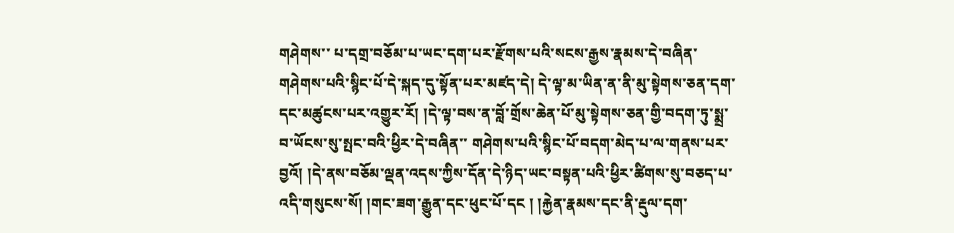གཤེགས་་ པ་དགྲ་བཅོམ་པ་ཡང་དག་པར་རྫོགས་པའི་སངས་རྒྱས་རྣམས་དེ་བཞིན་གཤེགས་པའི་སྙིང་པོ་དེ་སྐད་དུ་སྟོན་པར་མཛད་དེ། དེ་ལྟ་མ་ཡིན་ན་ནི་མུ་སྟེགས་ཅན་དག་དང་མཚུངས་པར་འགྱུར་རོ། །དེ་ལྟ་བས་ན་བློ་གྲོས་ཆེན་པོ་མུ་སྟེགས་ཅན་གྱི་བདག་ཏུ་སྨྲ་བ་ཡོངས་སུ་སྤང་བའི་ཕྱིར་དེ་བཞིན་་ གཤེགས་པའི་སྙིང་པོ་བདག་མེད་པ་ལ་གནས་པར་བྱའོ། །དེ་ནས་བཅོམ་ལྡན་འདས་ཀྱིས་དོན་དེ་ཉིད་ཡང་བསྟན་པའི་ཕྱིར་ཚིགས་སུ་བཅད་པ་འདི་གསུངས་སོ། །གང་ཟག་རྒྱུན་དང་ཕུང་པོ་དང ། །རྐྱེན་རྣམས་དང་ནི་རྡུལ་དག་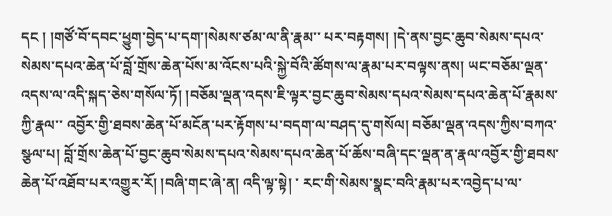དང ། །གཙོ་བོ་དབང་ཕྱུག་བྱེད་པ་དག་།སེམས་ཙམ་ལ་ནི་རྣམ་་ པར་བརྟགས། །དེ་ནས་བྱང་ཆུབ་སེམས་དཔའ་སེམས་དཔའ་ཆེན་པོ་བློ་གྲོས་ཆེན་པོས་མ་འོངས་པའི་སྐྱེ་བོའི་ཚོགས་ལ་རྣམ་པར་བལྟས་ནས། ཡང་བཅོམ་ལྡན་འདས་ལ་འདི་སྐད་ཅེས་གསོལ་ཏོ། །བཅོམ་ལྡན་འདས་ཇི་ལྟར་བྱང་ཆུབ་སེམས་དཔའ་སེམས་དཔའ་ཆེན་པོ་རྣམས་ཀྱི་རྣལ་་ འབྱོར་གྱི་ཐབས་ཆེན་པོ་མངོན་པར་རྟོགས་པ་བདག་ལ་བཤད་དུ་གསོལ། བཅོམ་ལྡན་འདས་ཀྱིས་བཀའ་སྩལ་པ། བློ་གྲོས་ཆེན་པོ་བྱང་ཆུབ་སེམས་དཔའ་སེམས་དཔའ་ཆེན་པོ་ཆོས་བཞི་དང་ལྡན་ན་རྣལ་འབྱོར་གྱི་ཐབས་ཆེན་པོ་འཐོབ་པར་འགྱུར་རོ། །བཞི་གང་ཞེ་ན། འདི་ལྟ་སྟེ། ་ རང་གི་སེམས་སྣང་བའི་རྣམ་པར་འབྱེད་པ་ལ་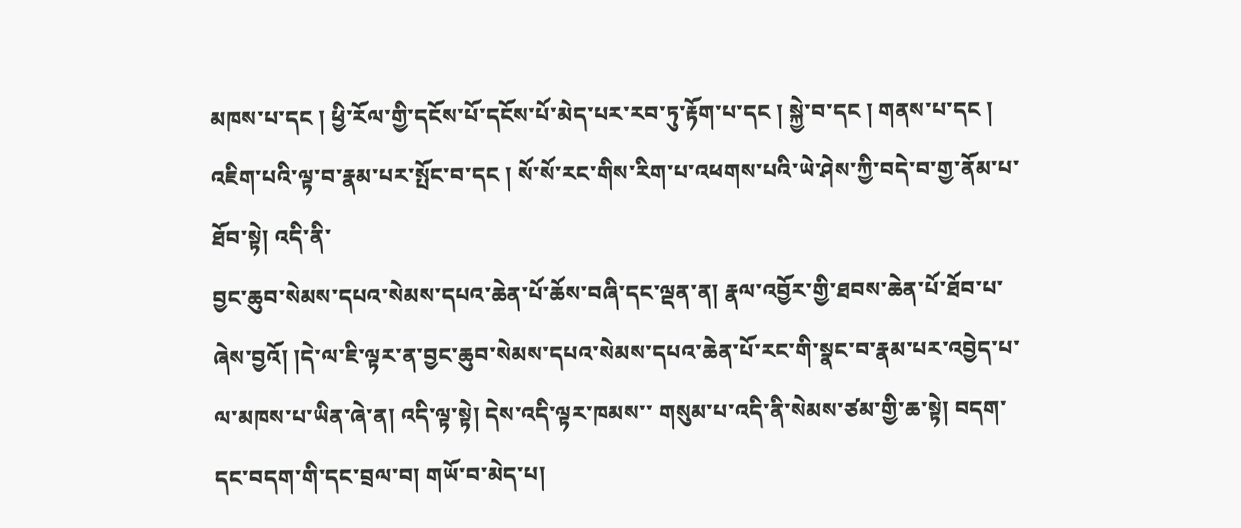མཁས་པ་དང ། ཕྱི་རོལ་གྱི་དངོས་པོ་དངོས་པོ་མེད་པར་རབ་ཏུ་རྟོག་པ་དང ། སྐྱེ་བ་དང ། གནས་པ་དང ། འཇིག་པའི་ལྟ་བ་རྣམ་པར་སྤོང་བ་དང ། སོ་སོ་རང་གིས་རིག་པ་འཕགས་པའི་ཡེ་ཤེས་ཀྱི་བདེ་བ་གྱ་ནོམ་པ་ཐོབ་སྟེ། འདི་ནི་
བྱང་ཆུབ་སེམས་དཔའ་སེམས་དཔའ་ཆེན་པོ་ཆོས་བཞི་དང་ལྡན་ན། རྣལ་འབྱོར་གྱི་ཐབས་ཆེན་པོ་ཐོབ་པ་ཞེས་བྱའོ། །དེ་ལ་ཇི་ལྟར་ན་བྱང་ཆུབ་སེམས་དཔའ་སེམས་དཔའ་ཆེན་པོ་རང་གི་སྣང་བ་རྣམ་པར་འབྱེད་པ་ལ་མཁས་པ་ཡིན་ཞེ་ན། འདི་ལྟ་སྟེ། དེས་འདི་ལྟར་ཁམས་་ གསུམ་པ་འདི་ནི་སེམས་ཙམ་གྱི་ཆ་སྟེ། བདག་དང་བདག་གི་དང་བྲལ་བ། གཡོ་བ་མེད་པ།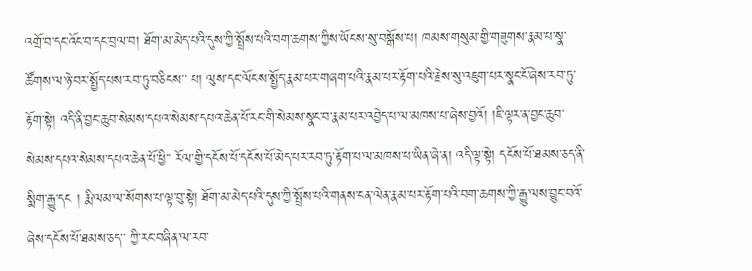འགྲོ་བ་དང་འོང་བ་དང་བྲལ་བ། ཐོག་མ་མེད་པའི་དུས་ཀྱི་སྤྲོས་པའི་བག་ཆགས་ཀྱིས་ཡོངས་སུ་བསྒོས་པ། ཁམས་གསུམ་གྱི་གཟུགས་རྣམ་པ་སྣ་ཚོགས་ལ་ཉེ་བར་སྤྱོད་པས་རབ་ཏུ་བཅིངས་་ པ། ལུས་དང་ལོངས་སྤྱོད་རྣམ་པར་གཞག་པའི་རྣམ་པར་རྟོག་པའི་རྗེས་སུ་འཇུག་པར་སྣང་ངོ་ཞེས་རབ་ཏུ་རྟོག་སྟེ། འདི་ནི་བྱང་ཆུབ་སེམས་དཔའ་སེམས་དཔའ་ཆེན་པོ་རང་གི་སེམས་སྣང་བ་རྣམ་པར་འབྱེད་པ་ལ་མཁས་པ་ཞེས་བྱའོ། །ཇི་ལྟར་ན་བྱང་ཆུབ་སེམས་དཔའ་སེམས་དཔའ་ཆེན་པོ་ཕྱི་་ རོལ་གྱི་དངོས་པོ་དངོས་པོ་མེད་པར་རབ་ཏུ་རྟོག་པ་ལ་མཁས་པ་ཡིན་ཞེ་ན། འདི་ལྟ་སྟེ། དངོས་པོ་ཐམས་ཅད་ནི་སྨིག་རྒྱུ་དང ། རྨི་ལམ་ལ་སོགས་པ་ལྟ་བུ་སྟེ། ཐོག་མ་མེད་པའི་དུས་ཀྱི་སྤྲོས་པའི་གནས་ངན་ལེན་རྣམ་པར་རྟོག་པའི་བག་ཆགས་ཀྱི་རྒྱུ་ལས་བྱུང་བའོ་ཞེས་དངོས་པོ་ཐམས་ཅད་་ ཀྱི་རང་བཞིན་ལ་རབ་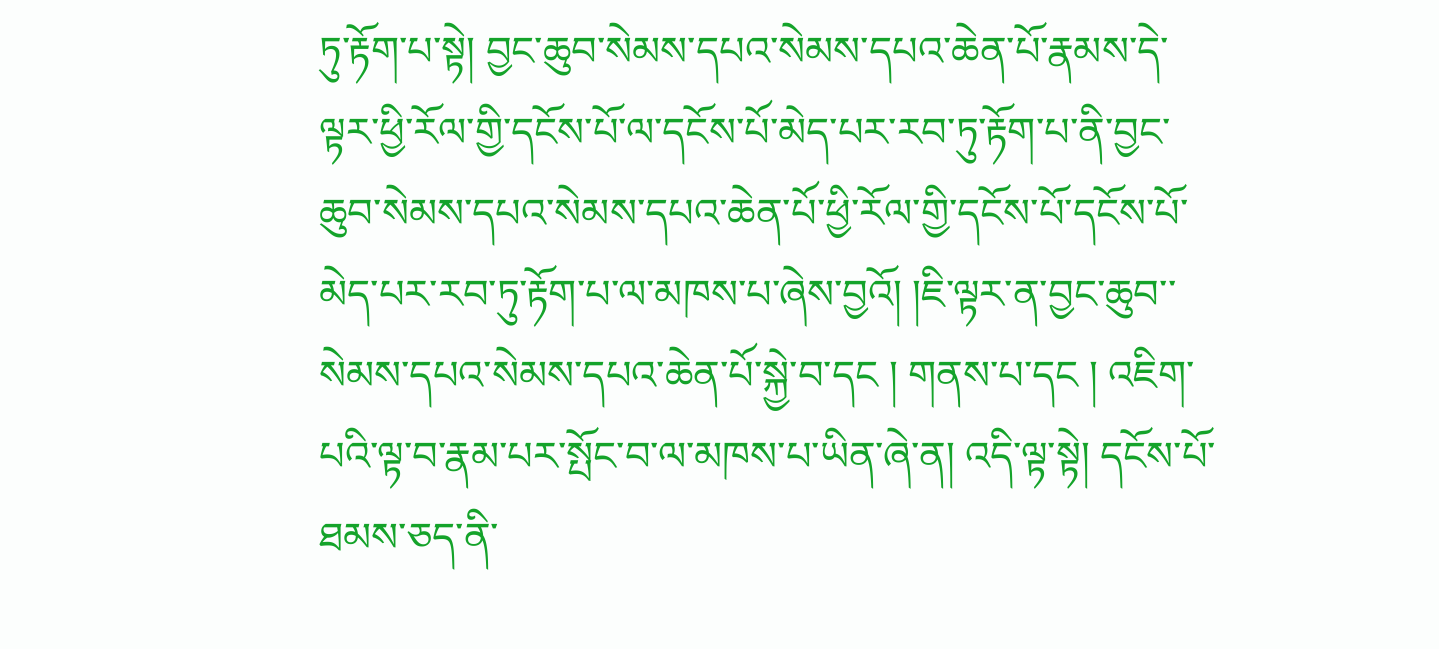ཏུ་རྟོག་པ་སྟེ། བྱང་ཆུབ་སེམས་དཔའ་སེམས་དཔའ་ཆེན་པོ་རྣམས་དེ་ལྟར་ཕྱི་རོལ་གྱི་དངོས་པོ་ལ་དངོས་པོ་མེད་པར་རབ་ཏུ་རྟོག་པ་ནི་བྱང་ཆུབ་སེམས་དཔའ་སེམས་དཔའ་ཆེན་པོ་ཕྱི་རོལ་གྱི་དངོས་པོ་དངོས་པོ་མེད་པར་རབ་ཏུ་རྟོག་པ་ལ་མཁས་པ་ཞེས་བྱའོ། །ཇི་ལྟར་ན་བྱང་ཆུབ་་ སེམས་དཔའ་སེམས་དཔའ་ཆེན་པོ་སྐྱེ་བ་དང ། གནས་པ་དང ། འཇིག་པའི་ལྟ་བ་རྣམ་པར་སྤོང་བ་ལ་མཁས་པ་ཡིན་ཞེ་ན། འདི་ལྟ་སྟེ། དངོས་པོ་ཐམས་ཅད་ནི་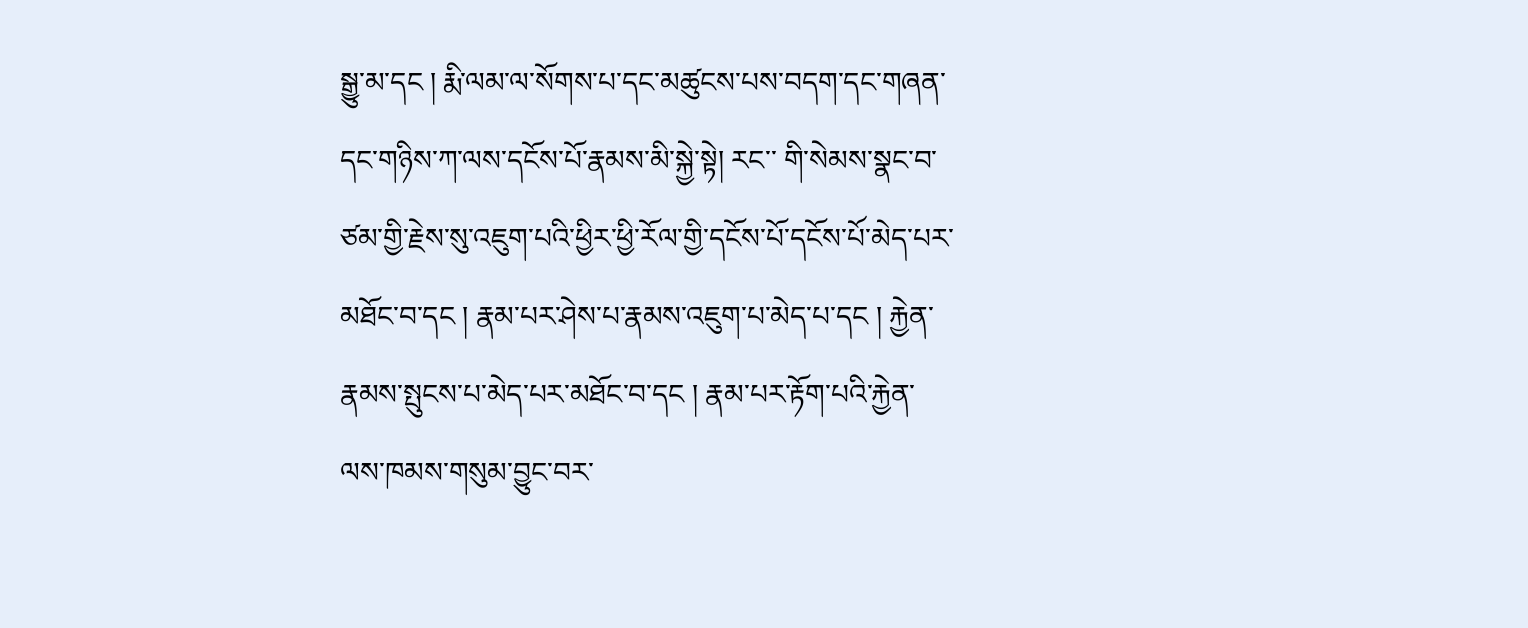སྒྱུ་མ་དང ། རྨི་ལམ་ལ་སོགས་པ་དང་མཚུངས་པས་བདག་དང་གཞན་དང་གཉིས་ཀ་ལས་དངོས་པོ་རྣམས་མི་སྐྱེ་སྟེ། རང་་ གི་སེམས་སྣང་བ་ཙམ་གྱི་རྗེས་སུ་འཇུག་པའི་ཕྱིར་ཕྱི་རོལ་གྱི་དངོས་པོ་དངོས་པོ་མེད་པར་མཐོང་བ་དང ། རྣམ་པར་ཤེས་པ་རྣམས་འཇུག་པ་མེད་པ་དང ། རྐྱེན་རྣམས་སྤུངས་པ་མེད་པར་མཐོང་བ་དང ། རྣམ་པར་རྟོག་པའི་རྐྱེན་ལས་ཁམས་གསུམ་བྱུང་བར་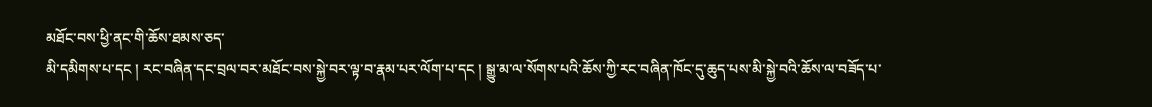མཐོང་བས་ཕྱི་ནང་གི་ཆོས་ཐམས་ཅད་
མི་དམིགས་པ་དང ། རང་བཞིན་དང་བྲལ་བར་མཐོང་བས་སྐྱེ་བར་ལྟ་བ་རྣམ་པར་ལོག་པ་དང ། སྒྱུ་མ་ལ་སོགས་པའི་ཆོས་ཀྱི་རང་བཞིན་ཁོང་དུ་ཆུད་པས་མི་སྐྱེ་བའི་ཆོས་ལ་བཟོད་པ་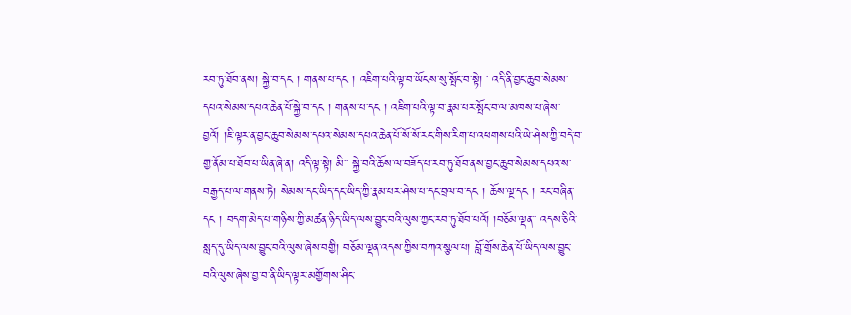རབ་ཏུ་ཐོབ་ནས། སྐྱེ་བ་དང ། གནས་པ་དང ། འཇིག་པའི་ལྟ་བ་ཡོངས་སུ་སྤོང་བ་སྟེ། ་ འདི་ནི་བྱང་ཆུབ་སེམས་དཔའ་སེམས་དཔའ་ཆེན་པོ་སྐྱེ་བ་དང ། གནས་པ་དང ། འཇིག་པའི་ལྟ་བ་རྣམ་པར་སྤོང་བ་ལ་མཁས་པ་ཞེས་བྱའོ། །ཇི་ལྟར་ན་བྱང་ཆུབ་སེམས་དཔའ་སེམས་དཔའ་ཆེན་པོ་སོ་སོ་རང་གིས་རིག་པ་འཕགས་པའི་ཡེ་ཤེས་ཀྱི་བདེ་བ་གྱ་ནོམ་པ་ཐོབ་པ་ཡིན་ཞེ་ན། འདི་ལྟ་སྟེ། མི་་ སྐྱེ་བའི་ཆོས་ལ་བཟོད་པ་རབ་ཏུ་ཐོབ་ནས་བྱང་ཆུབ་སེམས་དཔའ་ས་བརྒྱད་པ་ལ་གནས་ཏེ། སེམས་དང་ཡིད་དང་ཡིད་ཀྱི་རྣམ་པར་ཤེས་པ་དང་བྲལ་བ་དང ། ཆོས་ལྔ་དང ། རང་བཞིན་དང ། བདག་མེད་པ་གཉིས་ཀྱི་མཚན་ཉིད་ཡིད་ལས་བྱུང་བའི་ལུས་ཀྱང་རབ་ཏུ་ཐོབ་པའོ། །བཅོམ་ལྡན་་ འདས་ཅིའི་སླད་དུ་ཡིད་ལས་བྱུང་བའི་ལུས་ཞེས་བགྱི། བཅོམ་ལྡན་འདས་ཀྱིས་བཀའ་སྩལ་པ། བློ་གྲོས་ཆེན་པོ་ཡིད་ལས་བྱུང་བའི་ལུས་ཞེས་བྱ་བ་ནི་ཡིད་ལྟར་མགྱོགས་ཤིང་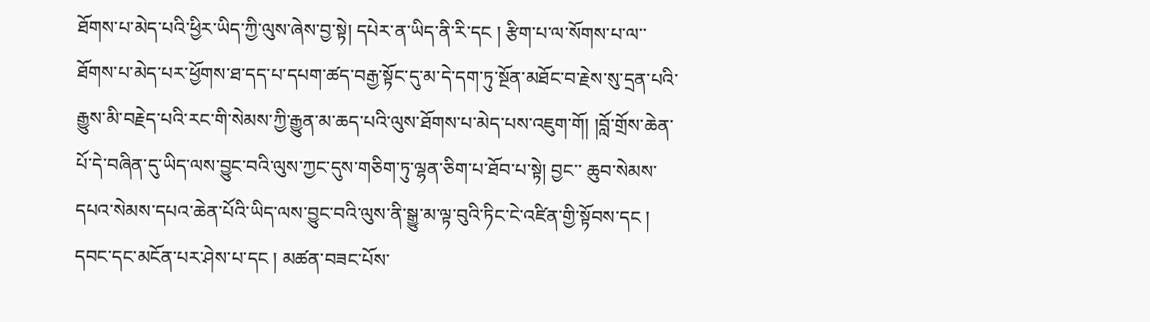ཐོགས་པ་མེད་པའི་ཕྱིར་ཡིད་ཀྱི་ལུས་ཞེས་བྱ་སྟེ། དཔེར་ན་ཡིད་ནི་རི་དང ། རྩིག་པ་ལ་སོགས་པ་ལ་་ ཐོགས་པ་མེད་པར་ཕྱོགས་ཐ་དད་པ་དཔག་ཚད་བརྒྱ་སྟོང་དུ་མ་དེ་དག་ཏུ་སྔོན་མཐོང་བ་རྗེས་སུ་དྲན་པའི་རྒྱུས་མི་བརྗེད་པའི་རང་གི་སེམས་ཀྱི་རྒྱུན་མ་ཆད་པའི་ལུས་ཐོགས་པ་མེད་པས་འཇུག་གོ། །བློ་གྲོས་ཆེན་པོ་དེ་བཞིན་དུ་ཡིད་ལས་བྱུང་བའི་ལུས་ཀྱང་དུས་གཅིག་ཏུ་ལྷན་ཅིག་པ་ཐོབ་པ་སྟེ། བྱང་་ ཆུབ་སེམས་དཔའ་སེམས་དཔའ་ཆེན་པོའི་ཡིད་ལས་བྱུང་བའི་ལུས་ནི་སྒྱུ་མ་ལྟ་བུའི་ཏིང་ངེ་འཛིན་གྱི་སྟོབས་དང ། དབང་དང་མངོན་པར་ཤེས་པ་དང ། མཚན་བཟང་པོས་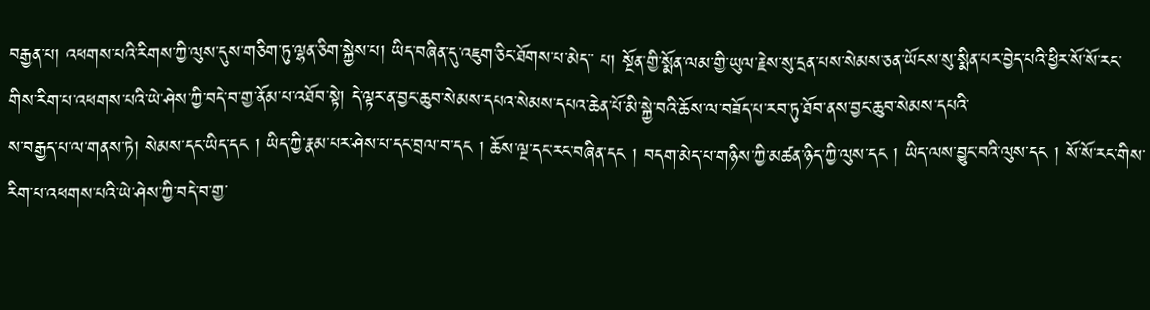བརྒྱན་པ། འཕགས་པའི་རིགས་ཀྱི་ལུས་དུས་གཅིག་ཏུ་ལྷན་ཅིག་སྐྱེས་པ། ཡིད་བཞིན་དུ་འཇུག་ཅིང་ཐོགས་པ་མེད་་ པ། སྔོན་གྱི་སྨོན་ལམ་གྱི་ཡུལ་རྗེས་སུ་དྲན་པས་སེམས་ཅན་ཡོངས་སུ་སྨིན་པར་བྱེད་པའི་ཕྱིར་སོ་སོ་རང་གིས་རིག་པ་འཕགས་པའི་ཡེ་ཤེས་ཀྱི་བདེ་བ་གྱ་ནོམ་པ་འཐོབ་སྟེ། དེ་ལྟར་ན་བྱང་ཆུབ་སེམས་དཔའ་སེམས་དཔའ་ཆེན་པོ་མི་སྐྱེ་བའི་ཆོས་ལ་བཟོད་པ་རབ་ཏུ་ཐོབ་ནས་བྱང་ཆུབ་སེམས་དཔའི་
ས་བརྒྱད་པ་ལ་གནས་ཏེ། སེམས་དང་ཡིད་དང ། ཡིད་ཀྱི་རྣམ་པར་ཤེས་པ་དང་བྲལ་བ་དང ། ཆོས་ལྔ་དང་རང་བཞིན་དང ། བདག་མེད་པ་གཉིས་ཀྱི་མཚན་ཉིད་ཀྱི་ལུས་དང ། ཡིད་ལས་བྱུང་བའི་ལུས་དང ། སོ་སོ་རང་གིས་རིག་པ་འཕགས་པའི་ཡེ་ཤེས་ཀྱི་བདེ་བ་གྱ་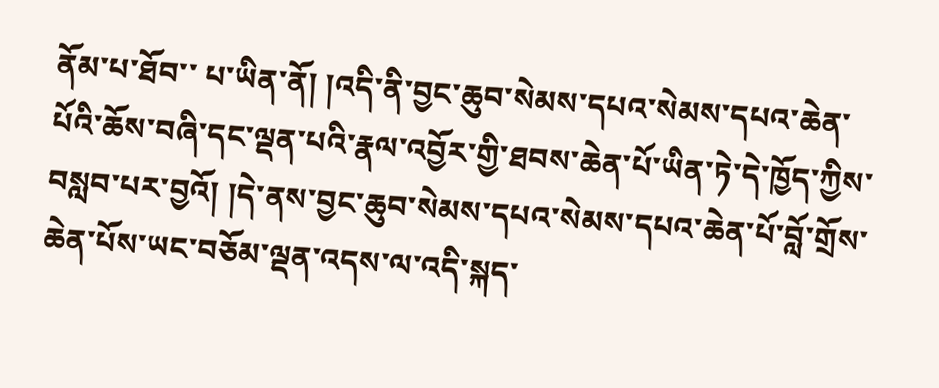ནོམ་པ་ཐོབ་་ པ་ཡིན་ནོ། །འདི་ནི་བྱང་ཆུབ་སེམས་དཔའ་སེམས་དཔའ་ཆེན་པོའི་ཆོས་བཞི་དང་ལྡན་པའི་རྣལ་འབྱོར་གྱི་ཐབས་ཆེན་པོ་ཡིན་ཏེ་དེ་ཁྱོད་ཀྱིས་བསླབ་པར་བྱའོ། །དེ་ནས་བྱང་ཆུབ་སེམས་དཔའ་སེམས་དཔའ་ཆེན་པོ་བློ་གྲོས་ཆེན་པོས་ཡང་བཅོམ་ལྡན་འདས་ལ་འདི་སྐད་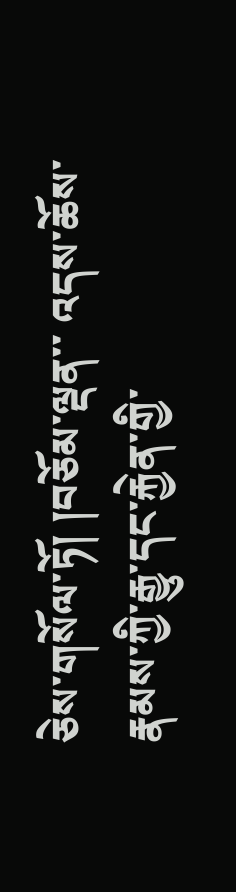ཅེས་གསོལ་ཏོ། །བཅོམ་ལྡན་་ འདས་ཆོས་རྣམས་ཀྱི་རྒྱུ་དང་རྐྱེན་གྱི་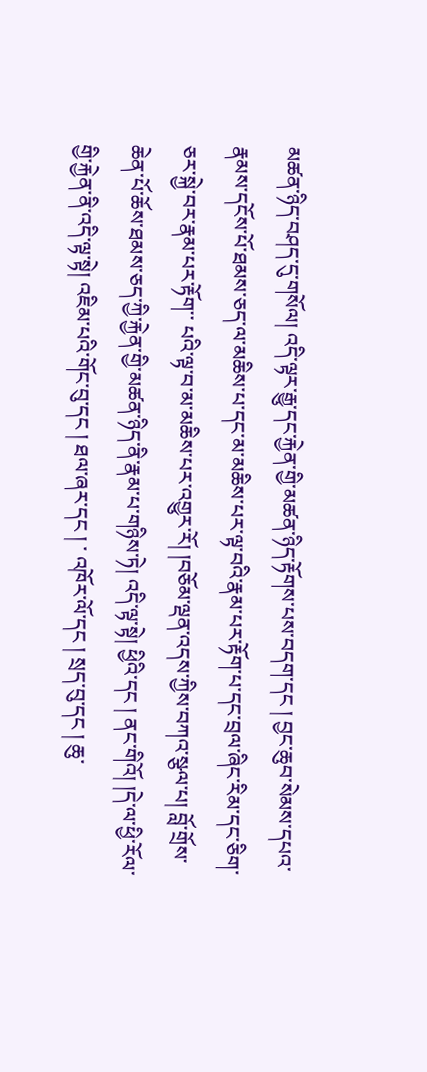མཚན་ཉིད་བཤད་དུ་གསོལ། འདི་ལྟར་རྒྱུ་དང་རྐྱེན་གྱི་མཚན་ཉིད་རྟོགས་པས་བདག་དང ། བྱང་ཆུབ་སེམས་དཔའ་རྣམས་དངོས་པོ་ཐམས་ཅད་ལ་མཆིས་པ་དང་མ་མཆིས་པར་ལྟ་བའི་རྣམ་པར་རྟོག་པ་དང་བྲལ་ཞིང་རིམ་དང་ཅིག་ཅར་སྐྱེ་བར་རྣམ་པར་རྟོག་་ པའི་ལྟ་བ་མ་མཆིས་པར་འགྱུར་རོ། །བཅོམ་ལྡན་འདས་ཀྱིས་བཀའ་སྩལ་པ། བློ་གྲོས་ཆེན་པོ་ཆོས་ཐམས་ཅད་ཀྱི་རྐྱེན་གྱི་མཚན་ཉིད་ནི་རྣམ་པ་གཉིས་ཏེ། འདི་ལྟ་སྟེ། ཕྱིའི་དང ། ནང་གིའོ། །དེ་ལ་ཕྱི་རོལ་གྱི་རྐྱེན་ནི་འདི་ལྟ་སྟེ། འཇིམ་པའི་གོང་བུ་དང ། ཐལ་ཞར་དང ། ་ འཁོར་ལོ་དང ། སྲད་བུ་དང ། ཆུ་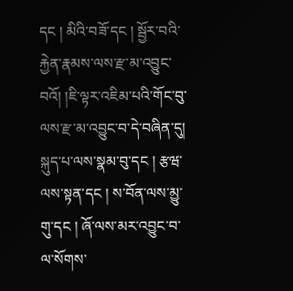དང ། མིའི་བཟོ་དང ། སྦྱོར་བའི་རྐྱེན་རྣམས་ལས་རྫ་མ་འབྱུང་བའོ། །ཇི་ལྟར་འཇིམ་པའི་གོང་བུ་ལས་རྫ་མ་འབྱུང་བ་དེ་བཞིན་དུ། སྐུད་པ་ལས་སྣམ་བུ་དང ། རྩཝ་ལས་སྟན་དང ། ས་བོན་ལས་མྱུ་གུ་དང ། ཞོ་ལས་མར་འབྱུང་བ་ལ་སོགས་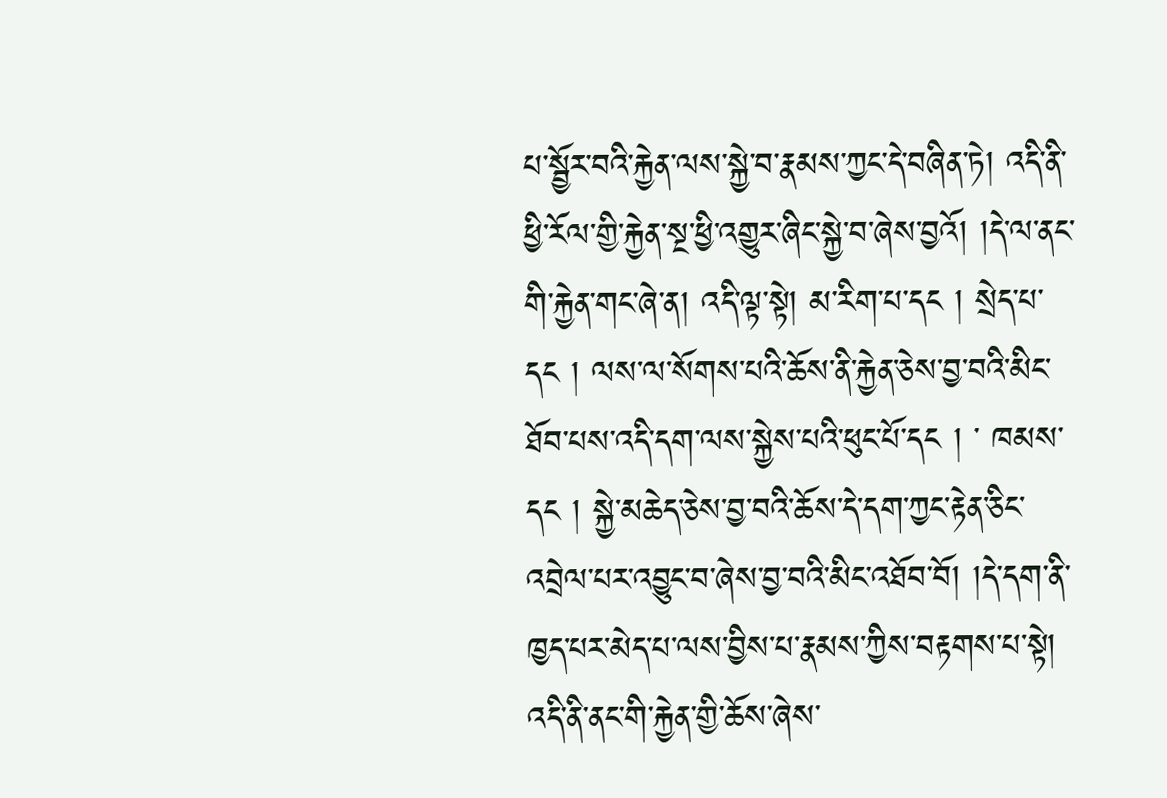པ་སྦྱོར་བའི་རྐྱེན་ལས་སྐྱེ་བ་རྣམས་ཀྱང་དེ་བཞིན་ཏེ། འདི་ནི་ཕྱི་རོལ་གྱི་རྐྱེན་སྔ་ཕྱི་འགྱུར་ཞིང་སྐྱེ་བ་ཞེས་བྱའོ། །དེ་ལ་ནང་གི་རྐྱེན་གང་ཞེ་ན། འདི་ལྟ་སྟེ། མ་རིག་པ་དང ། སྲེད་པ་དང ། ལས་ལ་སོགས་པའི་ཆོས་ནི་རྐྱེན་ཅེས་བྱ་བའི་མིང་ཐོབ་པས་འདི་དག་ལས་སྐྱེས་པའི་ཕུང་པོ་དང ། ་ ཁམས་དང ། སྐྱེ་མཆེད་ཅེས་བྱ་བའི་ཆོས་དེ་དག་ཀྱང་རྟེན་ཅིང་འབྲེལ་པར་འབྱུང་བ་ཞེས་བྱ་བའི་མིང་འཐོབ་བོ། །དེ་དག་ནི་ཁྱད་པར་མེད་པ་ལས་བྱིས་པ་རྣམས་ཀྱིས་བརྟགས་པ་སྟེ། འདི་ནི་ནང་གི་རྐྱེན་གྱི་ཆོས་ཞེས་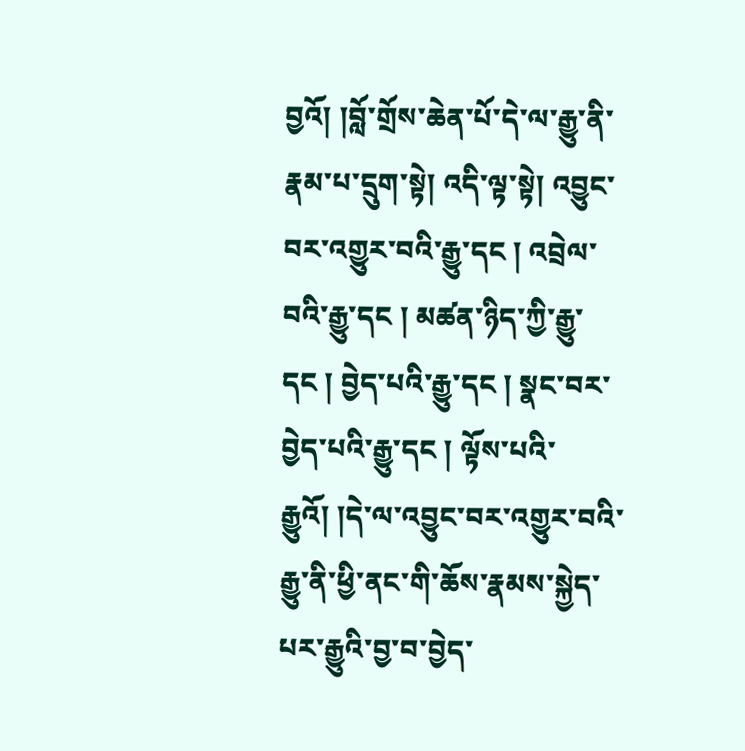བྱའོ། །བློ་གྲོས་ཆེན་པོ་དེ་ལ་རྒྱུ་ནི་རྣམ་པ་དྲུག་སྟེ། འདི་ལྟ་སྟེ། འབྱུང་
བར་འགྱུར་བའི་རྒྱུ་དང ། འབྲེལ་བའི་རྒྱུ་དང ། མཚན་ཉིད་ཀྱི་རྒྱུ་དང ། བྱེད་པའི་རྒྱུ་དང ། སྣང་བར་བྱེད་པའི་རྒྱུ་དང ། ལྟོས་པའི་རྒྱུའོ། །དེ་ལ་འབྱུང་བར་འགྱུར་བའི་རྒྱུ་ནི་ཕྱི་ནང་གི་ཆོས་རྣམས་སྐྱེད་པར་རྒྱུའི་བྱ་བ་བྱེད་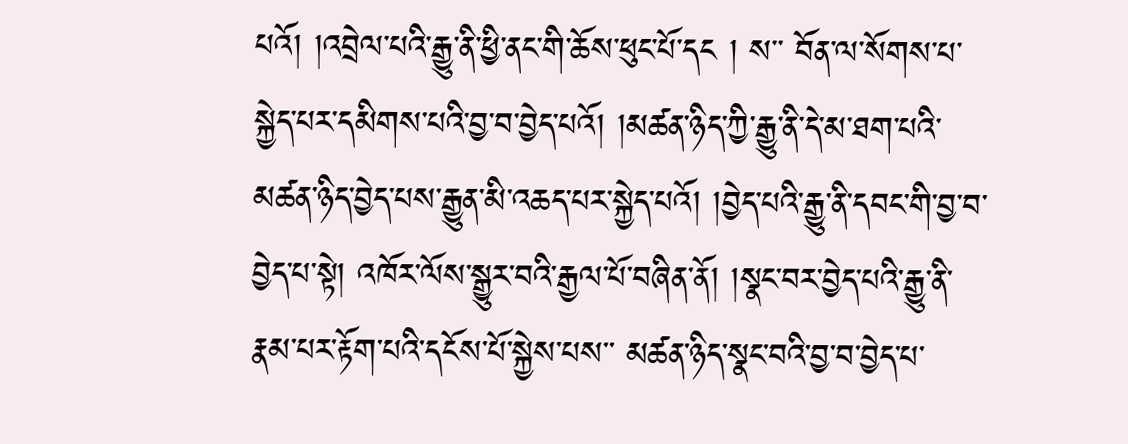པའོ། །འབྲེལ་པའི་རྒྱུ་ནི་ཕྱི་ནང་གི་ཆོས་ཕུང་པོ་དང ། ས་་ བོན་ལ་སོགས་པ་སྐྱེད་པར་དམིགས་པའི་བྱ་བ་བྱེད་པའོ། །མཚན་ཉིད་ཀྱི་རྒྱུ་ནི་དེ་མ་ཐག་པའི་མཚན་ཉིད་བྱེད་པས་རྒྱུན་མི་འཆད་པར་སྐྱེད་པའོ། །བྱེད་པའི་རྒྱུ་ནི་དབང་གི་བྱ་བ་བྱེད་པ་སྟེ། འཁོར་ལོས་སྒྱུར་བའི་རྒྱལ་པོ་བཞིན་ནོ། །སྣང་བར་བྱེད་པའི་རྒྱུ་ནི་རྣམ་པར་རྟོག་པའི་དངོས་པོ་སྐྱེས་པས་་ མཚན་ཉིད་སྣང་བའི་བྱ་བ་བྱེད་པ་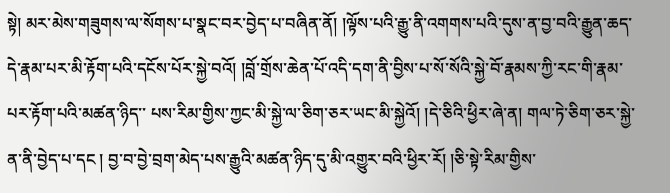སྟེ། མར་མེས་གཟུགས་ལ་སོགས་པ་སྣང་བར་བྱེད་པ་བཞིན་ནོ། །ལྟོས་པའི་རྒྱུ་ནི་འགགས་པའི་དུས་ན་བྱ་བའི་རྒྱུན་ཆད་དེ་རྣམ་པར་མི་རྟོག་པའི་དངོས་པོར་སྐྱེ་བའོ། །བློ་གྲོས་ཆེན་པོ་འདི་དག་ནི་བྱིས་པ་སོ་སོའི་སྐྱེ་བོ་རྣམས་ཀྱི་རང་གི་རྣམ་པར་རྟོག་པའི་མཚན་ཉིད་་ པས་རིམ་གྱིས་ཀྱང་མི་སྐྱེ་ལ་ཅིག་ཅར་ཡང་མི་སྐྱེའོ། །དེ་ཅིའི་ཕྱིར་ཞེ་ན། གལ་ཏེ་ཅིག་ཅར་སྐྱེ་ན་ནི་བྱེད་པ་དང ། བྱ་བ་བྱེ་བྲག་མེད་པས་རྒྱུའི་མཚན་ཉིད་དུ་མི་འགྱུར་བའི་ཕྱིར་རོ། །ཅི་སྟེ་རིམ་གྱིས་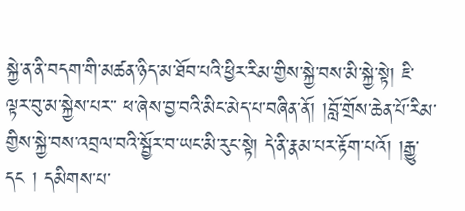སྐྱེ་ན་ནི་བདག་གི་མཚན་ཉིད་མ་ཐོབ་པའི་ཕྱིར་རིམ་གྱིས་སྐྱེ་བས་མི་སྐྱེ་སྟེ། ཇི་ལྟར་བུ་མ་སྐྱེས་པར་་ ཕ་ཞེས་བྱ་བའི་མིང་མེད་པ་བཞིན་ནོ། །བློ་གྲོས་ཆེན་པོ་རིམ་གྱིས་སྐྱེ་བས་འབྲལ་བའི་སྦྱོར་བ་ཡང་མི་རུང་སྟེ། དེ་ནི་རྣམ་པར་རྟོག་པའོ། །རྒྱུ་དང ། དམིགས་པ་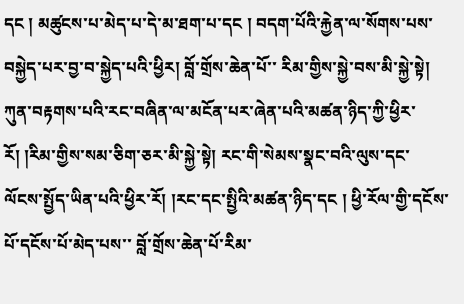དང ། མཚུངས་པ་མེད་པ་དེ་མ་ཐག་པ་དང ། བདག་པོའི་རྐྱེན་ལ་སོགས་པས་བསྐྱེད་པར་བྱ་བ་སྐྱེད་པའི་ཕྱིར། བློ་གྲོས་ཆེན་པོ་་ རིམ་གྱིས་སྐྱེ་བས་མི་སྐྱེ་སྟེ། ཀུན་བརྟགས་པའི་རང་བཞིན་ལ་མངོན་པར་ཞེན་པའི་མཚན་ཉིད་ཀྱི་ཕྱིར་རོ། །རིམ་གྱིས་སམ་ཅིག་ཅར་མི་སྐྱེ་སྟེ། རང་གི་སེམས་སྣང་བའི་ལུས་དང་ལོངས་སྤྱོད་ཡིན་པའི་ཕྱིར་རོ། །རང་དང་སྤྱིའི་མཚན་ཉིད་དང ། ཕྱི་རོལ་གྱི་དངོས་པོ་དངོས་པོ་མེད་པས་་ བློ་གྲོས་ཆེན་པོ་རིམ་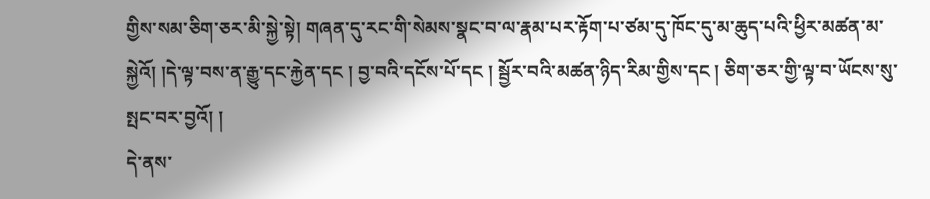གྱིས་སམ་ཅིག་ཅར་མི་སྐྱེ་སྟེ། གཞན་དུ་རང་གི་སེམས་སྣང་བ་ལ་རྣམ་པར་རྟོག་པ་ཙམ་དུ་ཁོང་དུ་མ་ཆུད་པའི་ཕྱིར་མཚན་མ་སྐྱེའོ། །དེ་ལྟ་བས་ན་རྒྱུ་དང་རྐྱེན་དང ། བྱ་བའི་དངོས་པོ་དང ། སྦྱོར་བའི་མཚན་ཉིད་རིམ་གྱིས་དང ། ཅིག་ཅར་གྱི་ལྟ་བ་ཡོངས་སུ་སྤང་བར་བྱའོ། །
དེ་ནས་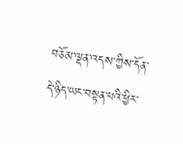བཅོམ་ལྡན་འདས་ཀྱིས་དོན་དེ་ཉིད་ཡང་བསྟན་པའི་ཕྱིར་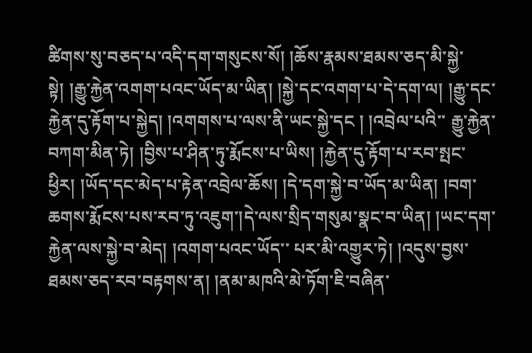ཚིགས་སུ་བཅད་པ་འདི་དག་གསུངས་སོ། །ཆོས་རྣམས་ཐམས་ཅད་མི་སྐྱེ་སྟེ། །རྒྱུ་རྐྱེན་འགག་པའང་ཡོད་མ་ཡིན། །སྐྱེ་དང་འགག་པ་དེ་དག་ལ། །རྒྱུ་དང་རྐྱེན་དུ་རྟོག་པ་སྐྱེད། །འགགས་པ་ལས་ནི་ཡང་སྐྱེ་དང ། །འབྲེལ་པའི་་ རྒྱུ་རྐྱེན་བཀག་མིན་ཏེ། །བྱིས་པ་ཤིན་ཏུ་རྨོངས་པ་ཡིས། །རྐྱེན་དུ་རྟོག་པ་རབ་སྤང་ཕྱིར། །ཡོད་དང་མེད་པ་རྟེན་འབྲེལ་ཆོས། །དེ་དག་སྐྱེ་བ་ཡོད་མ་ཡིན། །བག་ཆགས་རྨོངས་པས་རབ་ཏུ་འཇུག་།དེ་ལས་སྲིད་གསུམ་སྣང་བ་ཡིན། །ཡང་དག་རྐྱེན་ལས་སྐྱེ་བ་མེད། །འགག་པའང་ཡོད་་ པར་མི་འགྱུར་ཏེ། །འདུས་བྱས་ཐམས་ཅད་རབ་བརྟགས་ན། །ནམ་མཁའི་མེ་ཏོག་ཇི་བཞིན་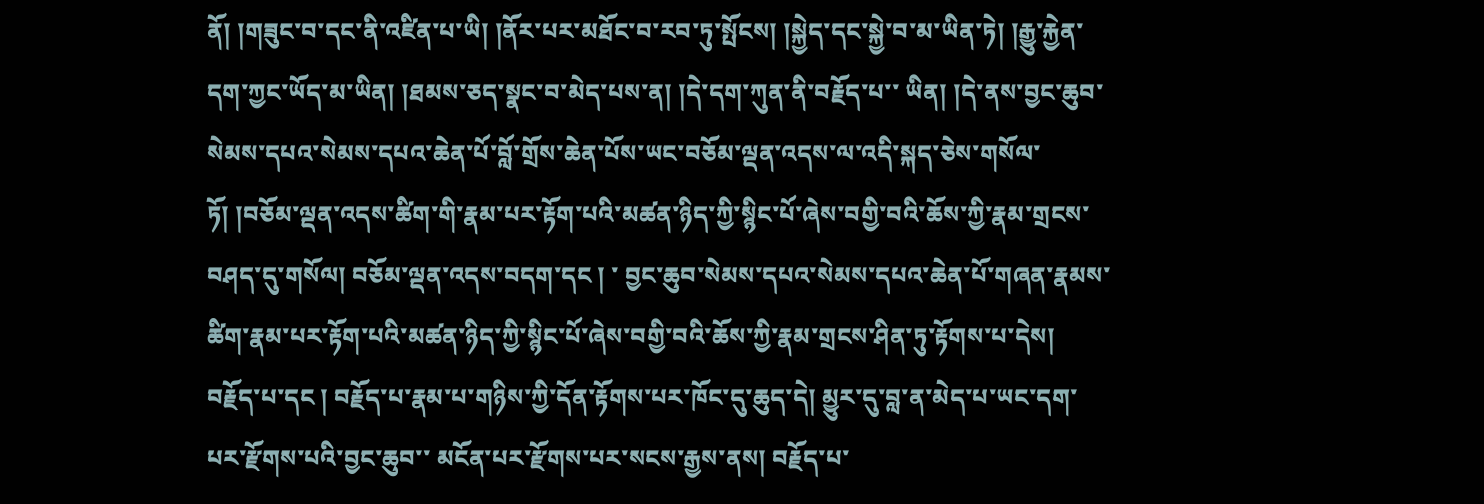ནོ། །གཟུང་བ་དང་ནི་འཛིན་པ་ཡི། །ནོར་པར་མཐོང་བ་རབ་ཏུ་སྤོངས། །སྐྱེད་དང་སྐྱེ་བ་མ་ཡིན་ཏེ། །རྒྱུ་རྐྱེན་དག་ཀྱང་ཡོད་མ་ཡིན། །ཐམས་ཅད་སྣང་བ་མེད་པས་ན། །དེ་དག་ཀུན་ནི་བརྗོད་པ་་ ཡིན། །དེ་ནས་བྱང་ཆུབ་སེམས་དཔའ་སེམས་དཔའ་ཆེན་པོ་བློ་གྲོས་ཆེན་པོས་ཡང་བཅོམ་ལྡན་འདས་ལ་འདི་སྐད་ཅེས་གསོལ་ཏོ། །བཅོམ་ལྡན་འདས་ཚིག་གི་རྣམ་པར་རྟོག་པའི་མཚན་ཉིད་ཀྱི་སྙིང་པོ་ཞེས་བགྱི་བའི་ཆོས་ཀྱི་རྣམ་གྲངས་བཤད་དུ་གསོལ། བཅོམ་ལྡན་འདས་བདག་དང ། ་ བྱང་ཆུབ་སེམས་དཔའ་སེམས་དཔའ་ཆེན་པོ་གཞན་རྣམས་ཚིག་རྣམ་པར་རྟོག་པའི་མཚན་ཉིད་ཀྱི་སྙིང་པོ་ཞེས་བགྱི་བའི་ཆོས་ཀྱི་རྣམ་གྲངས་ཤིན་ཏུ་རྟོགས་པ་དེས། བརྗོད་པ་དང ། བརྗོད་པ་རྣམ་པ་གཉིས་ཀྱི་དོན་རྟོགས་པར་ཁོང་དུ་ཆུད་དེ། མྱུར་དུ་བླ་ན་མེད་པ་ཡང་དག་པར་རྫོགས་པའི་བྱང་ཆུབ་་ མངོན་པར་རྫོགས་པར་སངས་རྒྱས་ནས། བརྗོད་པ་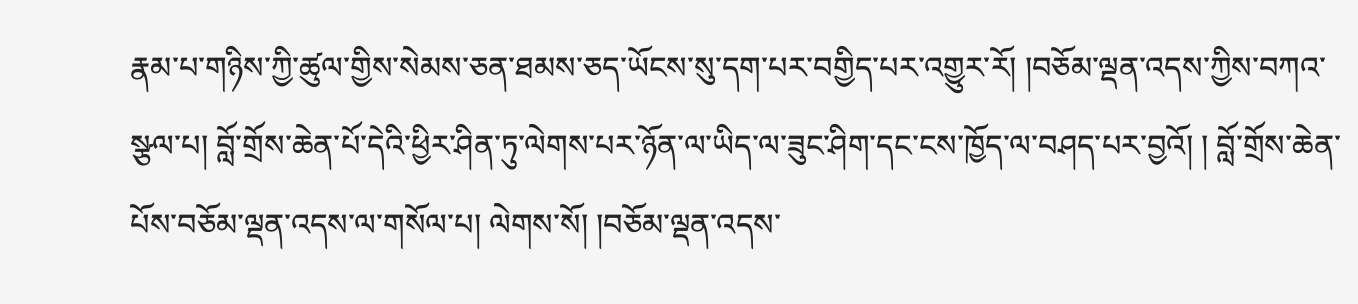རྣམ་པ་གཉིས་ཀྱི་ཚུལ་གྱིས་སེམས་ཅན་ཐམས་ཅད་ཡོངས་སུ་དག་པར་བགྱིད་པར་འགྱུར་རོ། །བཅོམ་ལྡན་འདས་ཀྱིས་བཀའ་སྩལ་པ། བློ་གྲོས་ཆེན་པོ་དེའི་ཕྱིར་ཤིན་ཏུ་ལེགས་པར་ཉོན་ལ་ཡིད་ལ་ཟུང་ཤིག་དང་ངས་ཁྱོད་ལ་བཤད་པར་བྱའོ། ། བློ་གྲོས་ཆེན་པོས་བཅོམ་ལྡན་འདས་ལ་གསོལ་པ། ལེགས་སོ། །བཅོམ་ལྡན་འདས་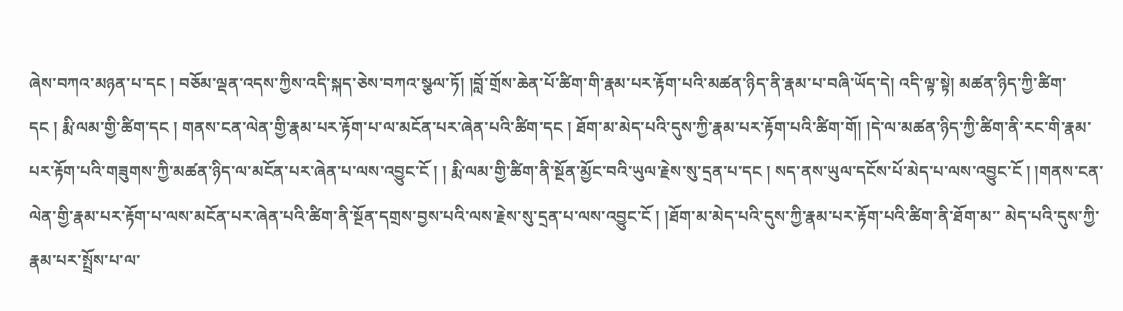ཞེས་བཀའ་མཉན་པ་དང ། བཅོམ་ལྡན་འདས་ཀྱིས་འདི་སྐད་ཅེས་བཀའ་སྩལ་ཏོ། །བློ་གྲོས་ཆེན་པོ་ཚིག་གི་རྣམ་པར་རྟོག་པའི་མཚན་ཉིད་ནི་རྣམ་པ་བཞི་ཡོད་དེ། འདི་ལྟ་སྟེ། མཚན་ཉིད་ཀྱི་ཚིག་
དང ། རྨི་ལམ་གྱི་ཚིག་དང ། གནས་ངན་ལེན་གྱི་རྣམ་པར་རྟོག་པ་ལ་མངོན་པར་ཞེན་པའི་ཚིག་དང ། ཐོག་མ་མེད་པའི་དུས་ཀྱི་རྣམ་པར་རྟོག་པའི་ཚིག་གོ། །དེ་ལ་མཚན་ཉིད་ཀྱི་ཚིག་ནི་རང་གི་རྣམ་པར་རྟོག་པའི་གཟུགས་ཀྱི་མཚན་ཉིད་ལ་མངོན་པར་ཞེན་པ་ལས་འབྱུང་ངོ ། ། རྨི་ལམ་གྱི་ཚིག་ནི་སྔོན་མྱོང་བའི་ཡུལ་རྗེས་སུ་དྲན་པ་དང ། སད་ནས་ཡུལ་དངོས་པོ་མེད་པ་ལས་འབྱུང་ངོ ། །གནས་ངན་ལེན་གྱི་རྣམ་པར་རྟོག་པ་ལས་མངོན་པར་ཞེན་པའི་ཚིག་ནི་སྔོན་དགྲས་བྱས་པའི་ལས་རྗེས་སུ་དྲན་པ་ལས་འབྱུང་ངོ ། །ཐོག་མ་མེད་པའི་དུས་ཀྱི་རྣམ་པར་རྟོག་པའི་ཚིག་ནི་ཐོག་མ་་ མེད་པའི་དུས་ཀྱི་རྣམ་པར་སྤྲོས་པ་ལ་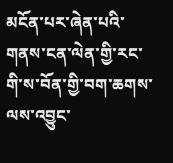མངོན་པར་ཞེན་པའི་གནས་ངན་ལེན་གྱི་རང་གི་ས་བོན་གྱི་བག་ཆགས་ལས་འབྱུང་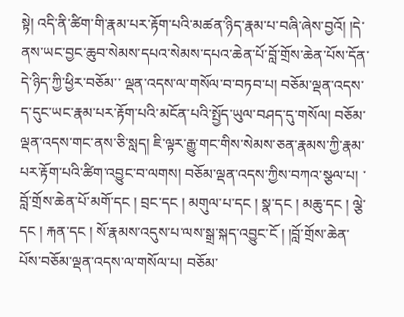སྟེ། འདི་ནི་ཚིག་གི་རྣམ་པར་རྟོག་པའི་མཚན་ཉིད་རྣམ་པ་བཞི་ཞེས་བྱའོ། །དེ་ནས་ཡང་བྱང་ཆུབ་སེམས་དཔའ་སེམས་དཔའ་ཆེན་པོ་བློ་གྲོས་ཆེན་པོས་དོན་དེ་ཉིད་ཀྱི་ཕྱིར་བཅོམ་་ ལྡན་འདས་ལ་གསོལ་བ་བཏབ་པ། བཅོམ་ལྡན་འདས་ད་དུང་ཡང་རྣམ་པར་རྟོག་པའི་མངོན་པའི་སྤྱོད་ཡུལ་བཤད་དུ་གསོལ། བཅོམ་ལྡན་འདས་གང་ནས་ཅི་སླད། ཇི་ལྟར་རྒྱུ་གང་གིས་སེམས་ཅན་རྣམས་ཀྱི་རྣམ་པར་རྟོག་པའི་ཚིག་འབྱུང་བ་ལགས། བཅོམ་ལྡན་འདས་ཀྱིས་བཀའ་སྩལ་པ། ་ བློ་གྲོས་ཆེན་པོ་མགོ་དང ། བྲང་དང ། མགུལ་པ་དང ། སྣ་དང ། མཆུ་དང ། ལྕེ་དང ། རྐན་དང ། སོ་རྣམས་འདུས་པ་ལས་སྒྲ་སྐད་འབྱུང་ངོ ། །བློ་གྲོས་ཆེན་པོས་བཅོམ་ལྡན་འདས་ལ་གསོལ་པ། བཅོམ་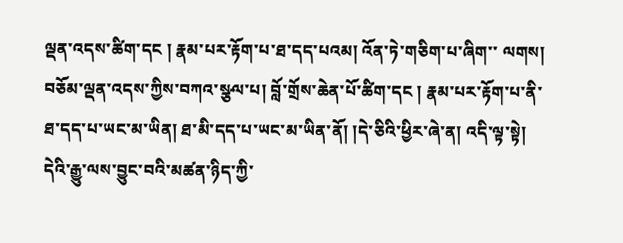ལྡན་འདས་ཚིག་དང ། རྣམ་པར་རྟོག་པ་ཐ་དད་པའམ། འོན་ཏེ་གཅིག་པ་ཞིག་་ ལགས། བཅོམ་ལྡན་འདས་ཀྱིས་བཀའ་སྩལ་པ། བློ་གྲོས་ཆེན་པོ་ཚིག་དང ། རྣམ་པར་རྟོག་པ་ནི་ཐ་དད་པ་ཡང་མ་ཡིན། ཐ་མི་དད་པ་ཡང་མ་ཡིན་ནོ། །དེ་ཅིའི་ཕྱིར་ཞེ་ན། འདི་ལྟ་སྟེ། དེའི་རྒྱུ་ལས་བྱུང་བའི་མཚན་ཉིད་ཀྱི་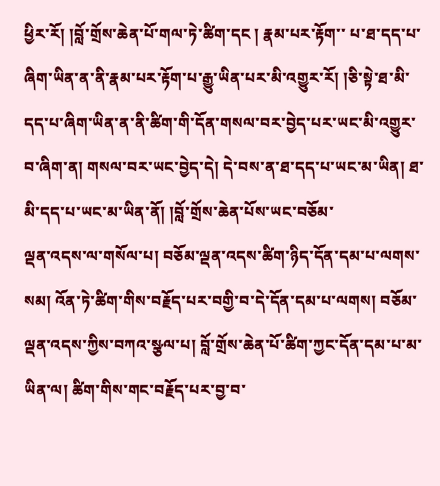ཕྱིར་རོ། །བློ་གྲོས་ཆེན་པོ་གལ་ཏེ་ཚིག་དང ། རྣམ་པར་རྟོག་་ པ་ཐ་དད་པ་ཞིག་ཡིན་ན་ནི་རྣམ་པར་རྟོག་པ་རྒྱུ་ཡིན་པར་མི་འགྱུར་རོ། །ཅི་སྟེ་ཐ་མི་དད་པ་ཞིག་ཡིན་ན་ནི་ཚིག་གི་དོན་གསལ་བར་བྱེད་པར་ཡང་མི་འགྱུར་བ་ཞིག་ན། གསལ་བར་ཡང་བྱེད་དེ། དེ་བས་ན་ཐ་དད་པ་ཡང་མ་ཡིན། ཐ་མི་དད་པ་ཡང་མ་ཡིན་ནོ། །བློ་གྲོས་ཆེན་པོས་ཡང་བཅོམ་
ལྡན་འདས་ལ་གསོལ་པ། བཅོམ་ལྡན་འདས་ཚིག་ཉིད་དོན་དམ་པ་ལགས་སམ། འོན་ཏེ་ཚིག་གིས་བརྗོད་པར་བགྱི་བ་དེ་དོན་དམ་པ་ལགས། བཅོམ་ལྡན་འདས་ཀྱིས་བཀའ་སྩལ་པ། བློ་གྲོས་ཆེན་པོ་ཚིག་ཀྱང་དོན་དམ་པ་མ་ཡིན་ལ། ཚིག་གིས་གང་བརྗོད་པར་བྱ་བ་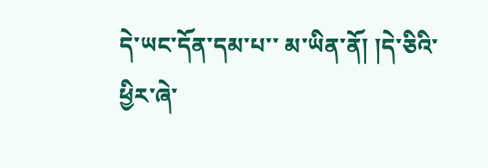དེ་ཡང་དོན་དམ་པ་་ མ་ཡིན་ནོ། །དེ་ཅིའི་ཕྱིར་ཞེ་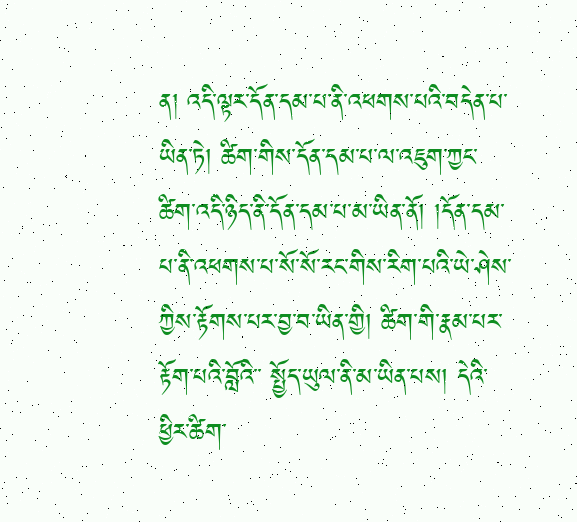ན། འདི་ལྟར་དོན་དམ་པ་ནི་འཕགས་པའི་བདེན་པ་ཡིན་ཏེ། ཚིག་གིས་དོན་དམ་པ་ལ་འཇུག་ཀྱང་ཚིག་འདི་ཉིད་ནི་དོན་དམ་པ་མ་ཡིན་ནོ། །དོན་དམ་པ་ནི་འཕགས་པ་སོ་སོ་རང་གིས་རིག་པའི་ཡེ་ཤེས་ཀྱིས་རྟོགས་པར་བྱ་བ་ཡིན་གྱི། ཚིག་གི་རྣམ་པར་རྟོག་པའི་བློའི་་ སྤྱོད་ཡུལ་ནི་མ་ཡིན་པས། དེའི་ཕྱིར་ཚིག་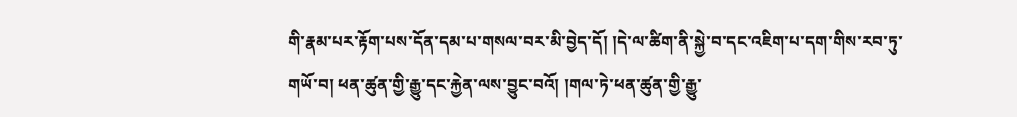གི་རྣམ་པར་རྟོག་པས་དོན་དམ་པ་གསལ་བར་མི་བྱེད་དོ། །དེ་ལ་ཚིག་ནི་སྐྱེ་བ་དང་འཇིག་པ་དག་གིས་རབ་ཏུ་གཡོ་བ། ཕན་ཚུན་གྱི་རྒྱུ་དང་རྐྱེན་ལས་བྱུང་བའོ། །གལ་ཏེ་ཕན་ཚུན་གྱི་རྒྱུ་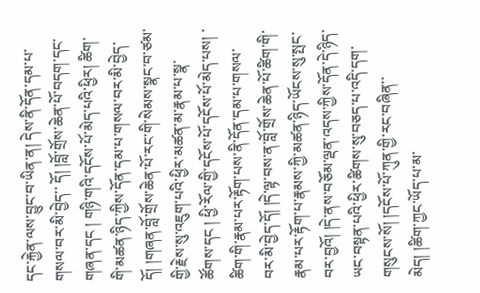དང་རྐྱེན་ལས་བྱུང་བ་ཡིན་ན། དེས་ནི་དོན་དམ་པ་གསལ་བར་མི་བྱེད་་ དོ། །བློ་གྲོས་ཆེན་པོ་བདག་དང་གཞན་དང ། གཉི་གའི་དངོས་པོ་མེད་པའི་ཕྱིར། ཚིག་གི་མཚན་ཉིད་ཀྱིས་དོན་དམ་པ་གསལ་བར་མི་བྱེད་དོ། །གཞན་བློ་གྲོས་ཆེན་པོ་རང་གི་སེམས་སྣང་བ་ཙམ་གྱི་རྗེས་སུ་འཇུག་པའི་ཕྱིར་མཚན་མ་རྣམ་པ་སྣ་ཚོགས་དང ། ཕྱི་རོལ་གྱི་དངོས་པོ་དངོས་པོ་མེད་པས། ་ ཚིག་གི་རྣམ་པར་རྟོག་པས་ནི་དོན་དམ་པ་གསལ་བར་མི་བྱེད་དོ། །དེ་ལྟ་བས་ན་བློ་གྲོས་ཆེན་པོ་ཚིག་གི་རྣམ་པར་རྟོག་པ་རྣམས་ཀྱི་མཚན་ཉིད་ཡོངས་སུ་སྤང་བར་བྱའོ། །དེ་ནས་བཅོམ་ལྡན་འདས་ཀྱིས་དོན་དེ་ཉིད་ཡང་བསྟན་པའི་ཕྱིར་ཚིགས་སུ་བཅད་པ་འདི་དག་གསུངས་སོ། །དངོས་པོ་ཀུན་གྱི་རང་བཞིན་་ མེད། །ཚིག་ཀྱང་ཡོད་པ་མ་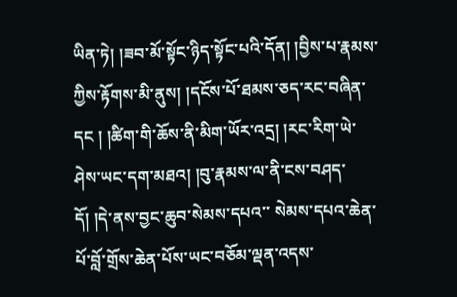ཡིན་ཏེ། །ཟབ་མོ་སྟོང་ཉིད་སྟོང་པའི་དོན། །བྱིས་པ་རྣམས་ཀྱིས་རྟོགས་མི་ནུས། །དངོས་པོ་ཐམས་ཅད་རང་བཞིན་དང ། །ཚིག་གི་ཆོས་ནི་མིག་ཡོར་འདྲ། །རང་རིག་ཡེ་ཤེས་ཡང་དག་མཐའ། །བུ་རྣམས་ལ་ནི་ངས་བཤད་དོ། །དེ་ནས་བྱང་ཆུབ་སེམས་དཔའ་་ སེམས་དཔའ་ཆེན་པོ་བློ་གྲོས་ཆེན་པོས་ཡང་བཅོམ་ལྡན་འདས་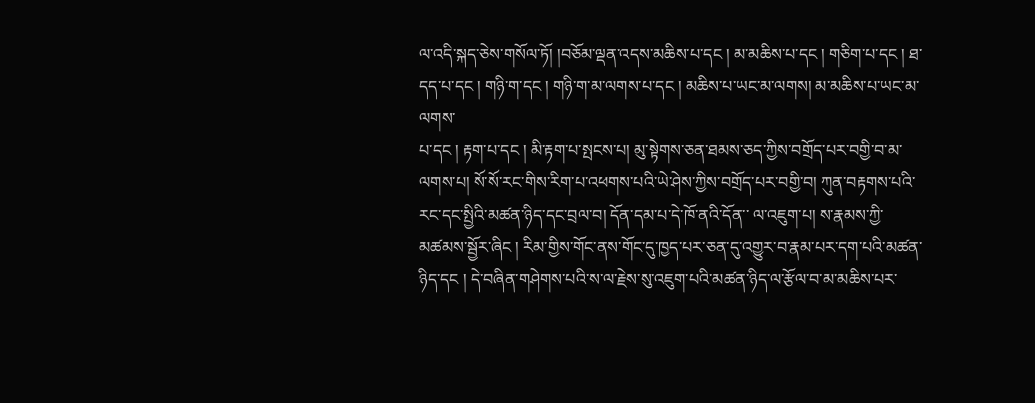ལ་འདི་སྐད་ཅེས་གསོལ་ཏོ། །བཅོམ་ལྡན་འདས་མཆིས་པ་དང ། མ་མཆིས་པ་དང ། གཅིག་པ་དང ། ཐ་དད་པ་དང ། གཉི་ག་དང ། གཉི་ག་མ་ལགས་པ་དང ། མཆིས་པ་ཡང་མ་ལགས། མ་མཆིས་པ་ཡང་མ་ལགས་
པ་དང ། རྟག་པ་དང ། མི་རྟག་པ་སྤངས་པ། མུ་སྟེགས་ཅན་ཐམས་ཅད་ཀྱིས་བགྲོད་པར་བགྱི་བ་མ་ལགས་པ། སོ་སོ་རང་གིས་རིག་པ་འཕགས་པའི་ཡེ་ཤེས་ཀྱིས་བགྲོད་པར་བགྱི་བ། ཀུན་བརྟགས་པའི་རང་དང་སྤྱིའི་མཚན་ཉིད་དང་བྲལ་བ། དོན་དམ་པ་དེ་ཁོ་ནའི་དོན་་ ལ་འཇུག་པ། ས་རྣམས་ཀྱི་མཚམས་སྦྱོར་ཞིང ། རིམ་གྱིས་གོང་ནས་གོང་དུ་ཁྱད་པར་ཅན་དུ་འགྱུར་བ་རྣམ་པར་དག་པའི་མཚན་ཉིད་དང ། དེ་བཞིན་གཤེགས་པའི་ས་ལ་རྗེས་སུ་འཇུག་པའི་མཚན་ཉིད་ལ་རྩོལ་བ་མ་མཆིས་པར་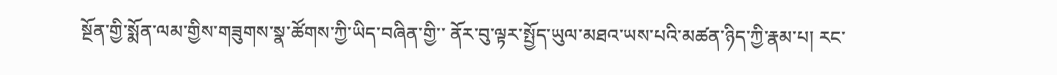སྔོན་གྱི་སྨོན་ལམ་གྱིས་གཟུགས་སྣ་ཚོགས་ཀྱི་ཡིད་བཞིན་གྱི་་ ནོར་བུ་ལྟར་སྤྱོད་ཡུལ་མཐའ་ཡས་པའི་མཚན་ཉིད་ཀྱི་རྣམ་པ། རང་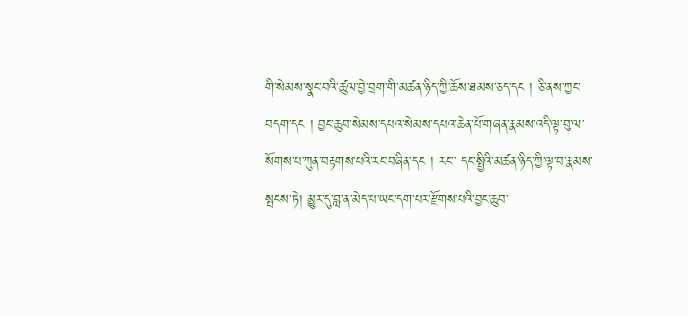གི་སེམས་སྣང་བའི་ཚུལ་བྱེ་བྲག་གི་མཚན་ཉིད་ཀྱི་ཆོས་ཐམས་ཅད་དང ། ཅི་ནས་ཀྱང་བདག་དང ། བྱང་ཆུབ་སེམས་དཔའ་སེམས་དཔའ་ཆེན་པོ་གཞན་རྣམས་འདི་ལྟ་བུ་ལ་སོགས་པ་ཀུན་བརྟགས་པའི་རང་བཞིན་དང ། རང་་ དང་སྤྱིའི་མཚན་ཉིད་ཀྱི་ལྟ་བ་རྣམས་སྤངས་ཏེ། མྱུར་དུ་བླ་ན་མེད་པ་ཡང་དག་པར་རྫོགས་པའི་བྱང་ཆུབ་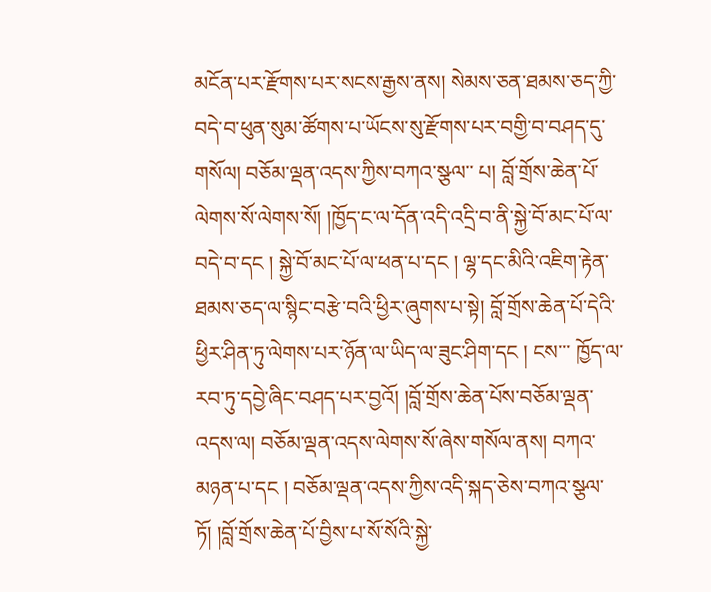མངོན་པར་རྫོགས་པར་སངས་རྒྱས་ནས། སེམས་ཅན་ཐམས་ཅད་ཀྱི་བདེ་བ་ཕུན་སུམ་ཚོགས་པ་ཡོངས་སུ་རྫོགས་པར་བགྱི་བ་བཤད་དུ་གསོལ། བཅོམ་ལྡན་འདས་ཀྱིས་བཀའ་སྩལ་་ པ། བློ་གྲོས་ཆེན་པོ་ལེགས་སོ་ལེགས་སོ། །ཁྱོད་ང་ལ་དོན་འདི་འདྲི་བ་ནི་སྐྱེ་བོ་མང་པོ་ལ་བདེ་བ་དང ། སྐྱེ་བོ་མང་པོ་ལ་ཕན་པ་དང ། ལྷ་དང་མིའི་འཇིག་རྟེན་ཐམས་ཅད་ལ་སྙིང་བརྩེ་བའི་ཕྱིར་ཞུགས་པ་སྟེ། བློ་གྲོས་ཆེན་པོ་དེའི་ཕྱིར་ཤིན་ཏུ་ལེགས་པར་ཉོན་ལ་ཡིད་ལ་ཟུང་ཤིག་དང ། ངས་་་ ཁྱོད་ལ་རབ་ཏུ་དབྱེ་ཞིང་བཤད་པར་བྱའོ། །བློ་གྲོས་ཆེན་པོས་བཅོམ་ལྡན་འདས་ལ། བཅོམ་ལྡན་འདས་ལེགས་སོ་ཞེས་གསོལ་ནས། བཀའ་མཉན་པ་དང ། བཅོམ་ལྡན་འདས་ཀྱིས་འདི་སྐད་ཅེས་བཀའ་སྩལ་ཏོ། །བློ་གྲོས་ཆེན་པོ་བྱིས་པ་སོ་སོའི་སྐྱེ་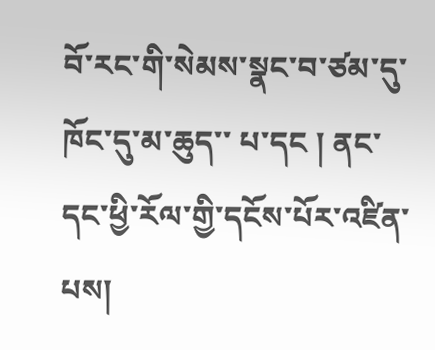བོ་རང་གི་སེམས་སྣང་བ་ཙམ་དུ་ཁོང་དུ་མ་ཆུད་་ པ་དང ། ནང་དང་ཕྱི་རོལ་གྱི་དངོས་པོར་འཛིན་པས།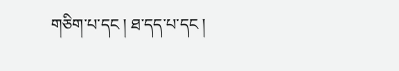གཅིག་པ་དང ། ཐ་དད་པ་དང །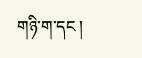གཉི་ག་དང །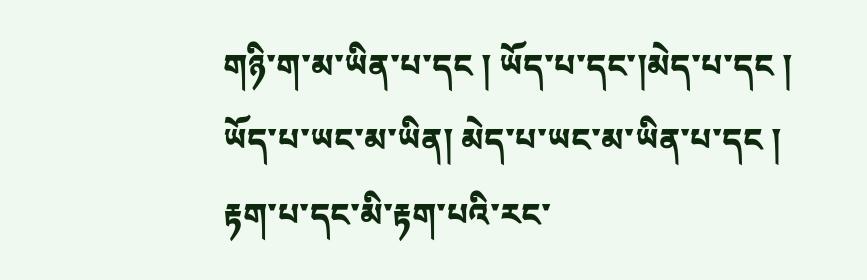གཉི་ག་མ་ཡིན་པ་དང ། ཡོད་པ་དང་།མེད་པ་དང ། ཡོད་པ་ཡང་མ་ཡིན། མེད་པ་ཡང་མ་ཡིན་པ་དང ། རྟག་པ་དང་མི་རྟག་པའི་རང་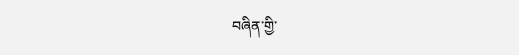བཞིན་གྱི་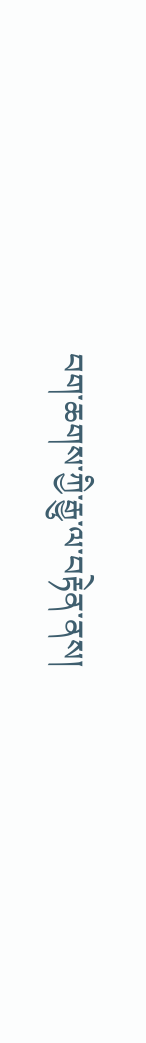བག་ཆགས་ཀྱི་རྒྱུ་ལ་བརྟེན་ནས།